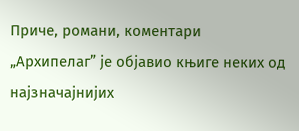Приче, романи, коментари
„Архипелаг” је објавио књиге неких од најзначајнијих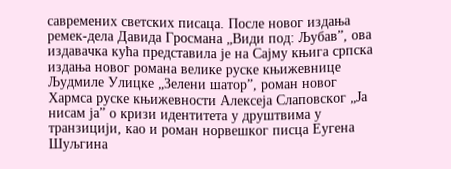савремених светских писаца. После новог издања ремек-дела Давида Гросмана „Види под: Љубав”, ова издавачка кућа представила је на Сајму књига српска издања новог романа велике руске књижевнице Људмиле Улицке „Зелени шатор”, роман новог Хармса руске књижевности Алексеја Слаповског „Ја нисам ја” о кризи идентитета у друштвима у транзицији, као и роман норвешког писца Еугена Шуљгина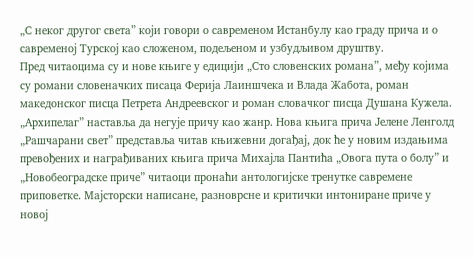„С неког другог света” који говори о савременом Истанбулу као граду прича и о савременој Турској као сложеном, подељеном и узбудљивом друштву.
Пред читаоцима су и нове књиге у едицији „Сто словенских романа”, међу којима су романи словеначких писаца Ферија Лаиншчека и Влада Жабота, роман македонског писца Петрета Андреевског и роман словачког писца Душана Кужела.
„Архипелаг” наставља да негује причу као жанр. Нова књига прича Јелене Ленголд „Рашчарани свет” представља читав књижевни догађај, док ће у новим издањима превођених и награђиваних књига прича Михајла Пантића „Овога пута о болу” и „Новобеоградске приче” читаоци пронаћи антологијске тренутке савремене приповетке. Мајсторски написане, разноврсне и критички интониране приче у новој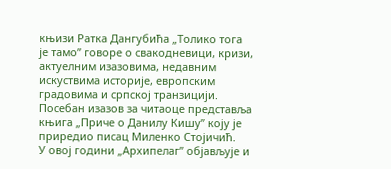књизи Ратка Дангубића „Толико тога је тамо” говоре о свакодневици, кризи, актуелним изазовима, недавним искуствима историје, европским градовима и српској транзицији. Посебан изазов за читаоце представља књига „Приче о Данилу Кишу” коју је приредио писац Миленко Стојичић.
У овој години „Архипелаг” објављује и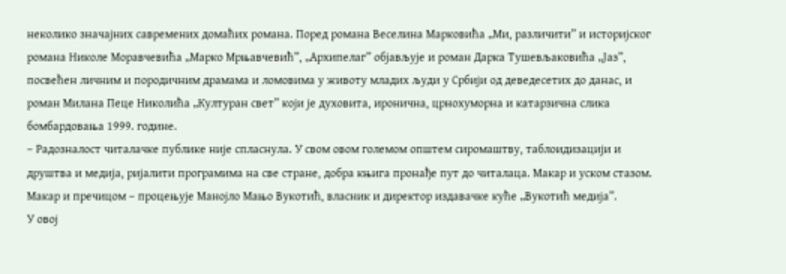неколико значајних савремених домаћих романа. Поред романа Веселина Марковића „Ми, различити” и историјског романа Николе Моравчевића „Марко Мрњавчевић”, „Архипелаг” објављује и роман Дарка Тушевљаковића „Јаз”, посвећен личним и породичним драмама и ломовима у животу младих људи у Србији од деведесетих до данас, и роман Милана Пеце Николића „Културан свет” који је духовита, иронична, црнохуморна и катарзична слика бомбардовања 1999. године.
– Радозналост читалачке публике није спласнула. У свом овом големом општем сиромаштву, таблоидизацији и друштва и медија, ријалити програмима на све стране, добра књига пронађе пут до читалаца. Макар и уском стазом. Макар и пречицом – процењује Манојло Мањо Вукотић, власник и директор издавачке куће „Вукотић медија”.
У овој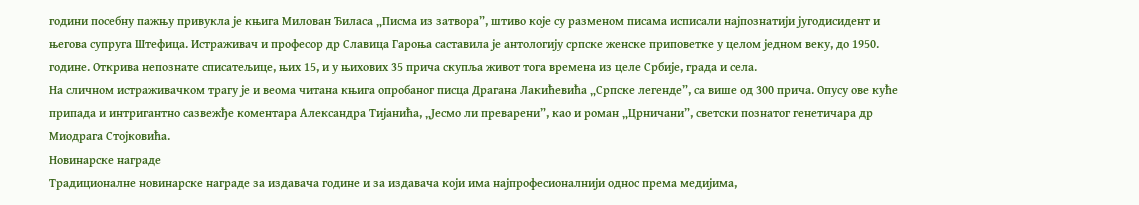години посебну пажњу привукла је књига Милован Ђиласа „Писма из затвора”, штиво које су разменом писама исписали најпознатији југодисидент и његова супруга Штефица. Истраживач и професор др Славица Гароња саставила је антологију српске женске приповетке у целом једном веку, до 1950. године. Открива непознате списатељице, њих 15, и у њихових 35 прича скупља живот тога времена из целе Србије, града и села.
На сличном истраживачком трагу је и веома читана књига опробаног писца Драгана Лакићевића „Српске легенде”, са више од 300 прича. Опусу ове куће припада и интригантно сазвежђе коментара Александра Тијанића, „Јесмо ли преварени”, као и роман „Црничани”, светски познатог генетичара др Миодрага Стојковића.
Новинарске награде
Традиционалне новинарске награде за издавача године и за издавача који има најпрофесионалнији однос према медијима,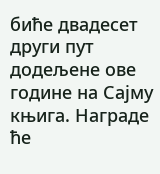биће двадесет други пут додељене ове године на Сајму књига. Награде ће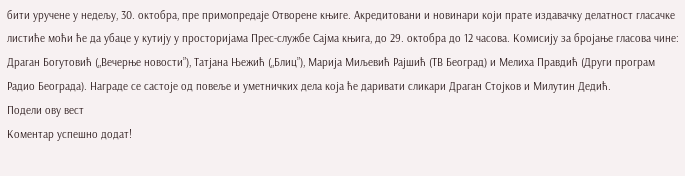бити уручене у недељу, 30. октобра, пре примопредаје Отворене књиге. Акредитовани и новинари који прате издавачку делатност гласачке листиће моћи ће да убаце у кутију у просторијама Прес-службе Сајма књига, до 29. октобра до 12 часова. Комисију за бројање гласова чине: Драган Богутовић („Вечерње новости”), Татјана Њежић („Блиц”), Марија Миљевић Рајшић (ТВ Београд) и Мелиха Правдић (Други програм Радио Београда). Награде се састоје од повеље и уметничких дела која ће даривати сликари Драган Стојков и Милутин Дедић.
Подели ову вест
Комeнтар успeшно додат!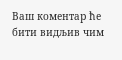Ваш комeнтар ћe бити видљив чим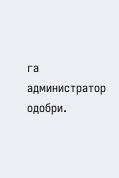га администратор одобри.